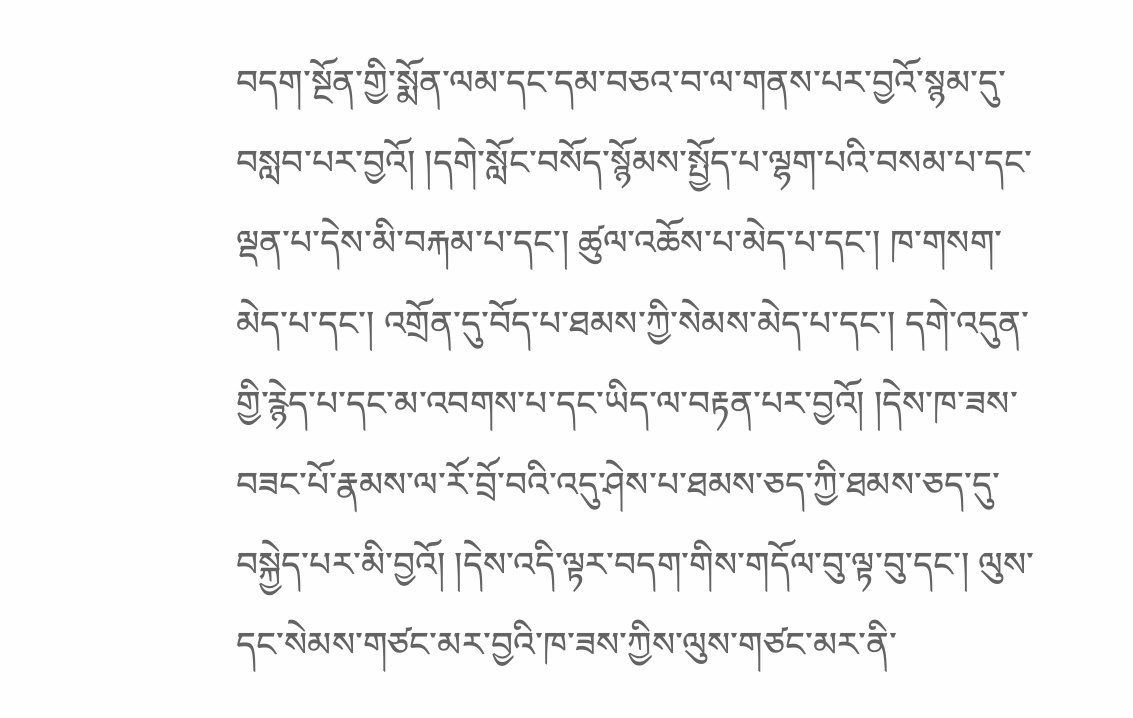བདག་སྔོན་གྱི་སྨོན་ལམ་དང་དམ་བཅའ་བ་ལ་གནས་པར་བྱའོ་སྙམ་དུ་བསླབ་པར་བྱའོ། །དགེ་སློང་བསོད་སྙོམས་སྤྱོད་པ་ལྷག་པའི་བསམ་པ་དང་ལྡན་པ་དེས་མི་བརྐམ་པ་དང་། ཚུལ་འཆོས་པ་མེད་པ་དང་། ཁ་གསག་མེད་པ་དང་། འགྲོན་དུ་བོད་པ་ཐམས་ཀྱི་སེམས་མེད་པ་དང་། དགེ་འདུན་གྱི་རྙེད་པ་དང་མ་འབགས་པ་དང་ཡིད་ལ་བརྟན་པར་བྱའོ། །དེས་ཁ་ཟས་བཟང་པོ་རྣམས་ལ་རོ་བྲོ་བའི་འདུ་ཤེས་པ་ཐམས་ཅད་ཀྱི་ཐམས་ཅད་དུ་བསྐྱེད་པར་མི་བྱའོ། །དེས་འདི་ལྟར་བདག་གིས་གདོལ་བུ་ལྟ་བུ་དང་། ལུས་དང་སེམས་གཙང་མར་བྱའི་ཁ་ཟས་ཀྱིས་ལུས་གཙང་མར་ནི་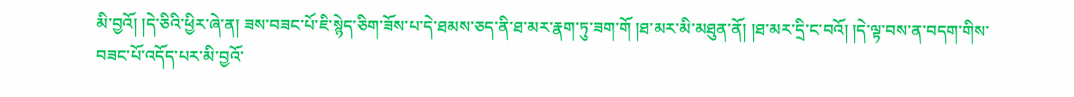མི་བྱའོ། །དེ་ཅིའི་ཕྱིར་ཞེ་ན། ཟས་བཟང་པོ་ཇི་སྙེད་ཅིག་ཟོས་པ་དེ་ཐམས་ཅད་ནི་ཐ་མར་རྣག་ཏུ་ཟག་གོ །ཐ་མར་མི་མཐུན་ནོ། །ཐ་མར་དྲི་ང་བའོ། །དེ་ལྟ་བས་ན་བདག་གིས་བཟང་པོ་འདོད་པར་མི་བྱའོ་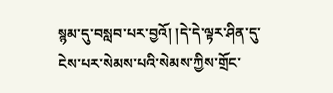སྙམ་དུ་བསླབ་པར་བྱའོ། །དེ་དེ་ལྟར་ཤིན་དུ་ངེས་པར་སེམས་པའི་སེམས་ཀྱིས་གྲོང་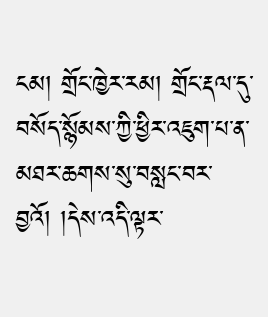ངམ། གྲོང་ཁྱེར་རམ། གྲོང་རྡལ་དུ་བསོད་སྙོམས་ཀྱི་ཕྱིར་འཇུག་པ་ན་མཐར་ཆགས་སུ་བསླང་བར་བྱའོ། །དེས་འདི་ལྟར་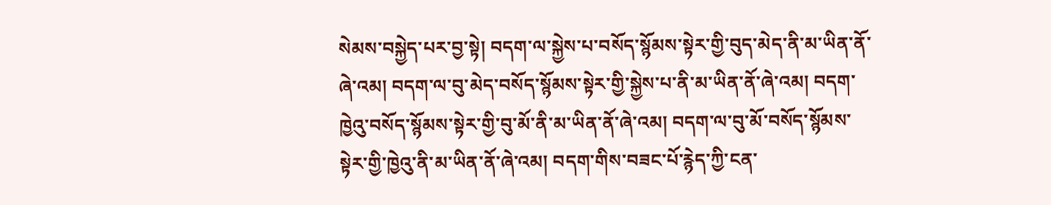སེམས་བསྐྱེད་པར་བྱ་སྟེ། བདག་ལ་སྐྱེས་པ་བསོད་སྙོམས་སྟེར་གྱི་བུད་མེད་ནི་མ་ཡིན་ནོ་ཞེ་འམ། བདག་ལ་བུ་མེད་བསོད་སྙོམས་སྟེར་གྱི་སྐྱེས་པ་ནི་མ་ཡིན་ནོ་ཞེ་འམ། བདག་ཁྱེའུ་བསོད་སྙོམས་སྟེར་གྱི་བུ་མོ་ནི་མ་ཡིན་ནོ་ཞེ་འམ། བདག་ལ་བུ་མོ་བསོད་སྙོམས་སྟེར་གྱི་ཁྱེའུ་ནི་མ་ཡིན་ནོ་ཞེ་འམ། བདག་གིས་བཟང་པོ་རྙེད་ཀྱི་ངན་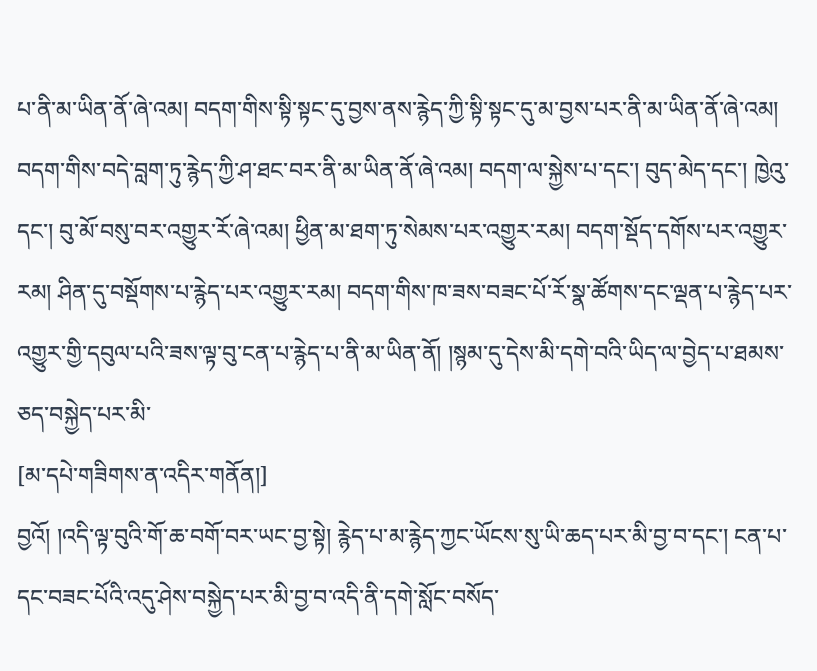པ་ནི་མ་ཡིན་ནོ་ཞེ་འམ། བདག་གིས་སྟི་སྟང་དུ་བྱས་ནས་རྙེད་ཀྱི་སྟི་སྟང་དུ་མ་བྱས་པར་ནི་མ་ཡིན་ནོ་ཞེ་འམ། བདག་གིས་བདེ་བླག་ཏུ་རྙེད་ཀྱི་ཤ་ཐང་བར་ནི་མ་ཡིན་ནོ་ཞེ་འམ། བདག་ལ་སྐྱེས་པ་དང་། བུད་མེད་དང་། ཁྱེའུ་དང་། བུ་མོ་བསུ་བར་འགྱུར་རོ་ཞེ་འམ། ཕྱིན་མ་ཐག་ཏུ་སེམས་པར་འགྱུར་རམ། བདག་སྡོད་དགོས་པར་འགྱུར་རམ། ཤིན་དུ་བསྡོགས་པ་རྙེད་པར་འགྱུར་རམ། བདག་གིས་ཁ་ཟས་བཟང་པོ་རོ་སྣ་ཚོགས་དང་ལྡན་པ་རྙེད་པར་འགྱུར་གྱི་དབུལ་པའི་ཟས་ལྟ་བུ་ངན་པ་རྙེད་པ་ནི་མ་ཡིན་ནོ། །སྙམ་དུ་དེས་མི་དགེ་བའི་ཡིད་ལ་བྱེད་པ་ཐམས་ཅད་བསྐྱེད་པར་མི་
[མ་དཔེ་གཟིགས་ན་འདིར་གནོན།]
བྱའོ། །འདི་ལྟ་བུའི་གོ་ཆ་བགོ་བར་ཡང་བྱ་སྟེ། རྙེད་པ་མ་རྙེད་ཀྱང་ཡོངས་སུ་ཡི་ཆད་པར་མི་བྱ་བ་དང་། ངན་པ་དང་བཟང་པོའི་འདུ་ཤེས་བསྐྱེད་པར་མི་བྱ་བ་འདི་ནི་དགེ་སློང་བསོད་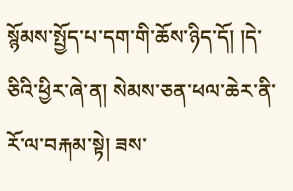སྙོམས་སྤྱོད་པ་དག་གི་ཆོས་ཉིད་དོ། །དེ་ཅིའི་ཕྱིར་ཞེ་ན། སེམས་ཅན་ཕལ་ཆེར་ནི་རོ་ལ་བརྐམ་སྟེ། ཟས་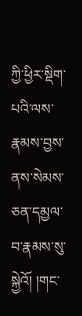ཀྱི་ཕྱིར་སྡིག་པའི་ལས་རྣམས་བྱས་ནས་སེམས་ཅན་དམྱལ་བ་རྣམས་སུ་སྐྱེའོ། །གང་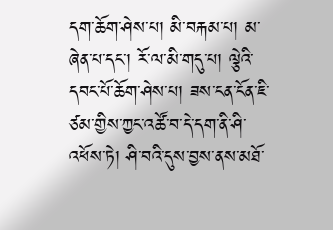དག་ཆོག་ཤེས་པ། མི་བརྐམ་པ། མ་ཞེན་པ་དང་། རོ་ལ་མི་གདུ་པ། ལྕེའི་དབང་པོ་ཆོག་ཤེས་པ། ཟས་ངན་ངོན་ཇི་ཙམ་གྱིས་ཀྱང་འཚོ་བ་དེ་དག་ནི་ཤི་འཕོས་ཏེ། ཤི་བའི་དུས་བྱས་ནས་མཐོ་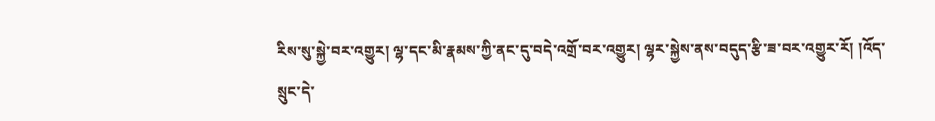རིས་སུ་སྐྱེ་བར་འགྱུར། ལྷ་དང་མི་རྣམས་ཀྱི་ནང་དུ་བདེ་འགྲོ་བར་འགྱུར། ལྷར་སྐྱེས་ནས་བདུད་རྩི་ཟ་བར་འགྱུར་རོ། །འོད་སྲུང་དེ་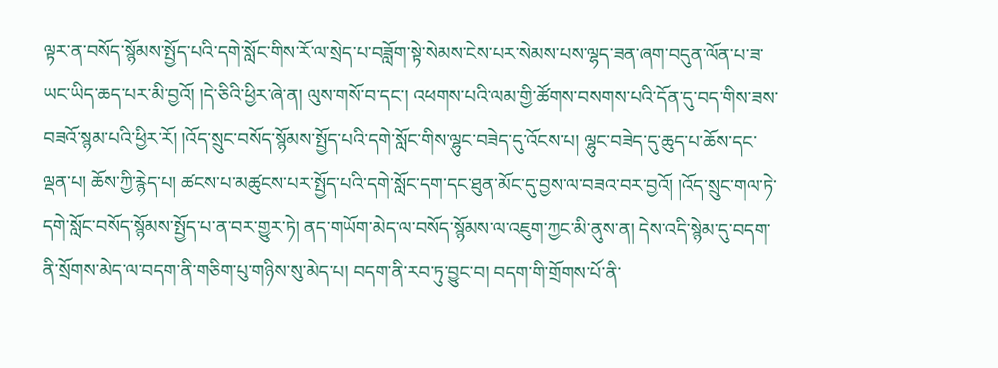ལྟར་ན་བསོད་སྙོམས་སྤྱོད་པའི་དགེ་སློང་གིས་རོ་ལ་སྲེད་པ་བཟློག་སྟེ་སེམས་ངེས་པར་སེམས་པས་ལྷད་ཟན་ཞག་བདུན་ལོན་པ་ཟ་ཡང་ཡིད་ཆད་པར་མི་བྱའོ། །དེ་ཅིའི་ཕྱིར་ཞེ་ན། ལུས་གསོ་བ་དང་། འཕགས་པའི་ལམ་གྱི་ཚོགས་བསགས་པའི་དོན་དུ་བད་གིས་ཟས་བཟའོ་སྙམ་པའི་ཕྱིར་རོ། །འོད་སྲུང་བསོད་སྙོམས་སྤྱོད་པའི་དགེ་སློང་གིས་ལྷུང་བཟེད་དུ་འོངས་པ། ལྷུང་བཟེད་དུ་ཆུད་པ་ཆོས་དང་ལྡན་པ། ཆོས་ཀྱི་རྙེད་པ། ཚངས་པ་མཚུངས་པར་སྤྱོད་པའི་དགེ་སློང་དག་དང་ཐུན་མོང་དུ་བྱས་ལ་བཟའ་བར་བྱའོ། །འོད་སྲུང་གལ་ཏེ་དགེ་སློང་བསོད་སྙོམས་སྤྱོད་པ་ན་བར་གྱུར་ཏེ། ནད་གཡོག་མེད་ལ་བསོད་སྙོམས་ལ་འཇུག་ཀྱང་མི་ནུས་ན། དེས་འདི་སྙེམ་དུ་བདག་ནི་སྲོགས་མེད་ལ་བདག་ནི་གཅིག་པུ་གཉིས་སུ་མེད་པ། བདག་ནི་རབ་ཏུ་བྱུང་བ། བདག་གི་གྲོགས་པོ་ནི་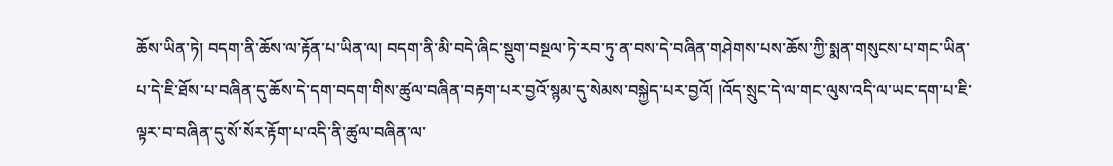ཆོས་ཡིན་ཏེ། བདག་ནི་ཆོས་ལ་རྟོན་པ་ཡིན་ལ། བདག་ནི་མི་བདེ་ཞིང་སྡུག་བསྔལ་ཏེ་རབ་ཏུ་ན་བས་དེ་བཞིན་གཤེགས་པས་ཆོས་ཀྱི་སྨན་གསུངས་པ་གང་ཡིན་པ་དེ་ཇི་ཐོས་པ་བཞིན་དུ་ཆོས་དེ་དག་བདག་གིས་ཚུལ་བཞིན་བརྟག་པར་བྱའོ་སྙམ་དུ་སེམས་བསྐྱེད་པར་བྱའོ། །འོད་སྲུང་དེ་ལ་གང་ལུས་འདི་ལ་ཡང་དག་པ་ཇི་ལྟར་བ་བཞིན་དུ་སོ་སོར་རྟོག་པ་འདི་ནི་ཚུལ་བཞིན་ལ་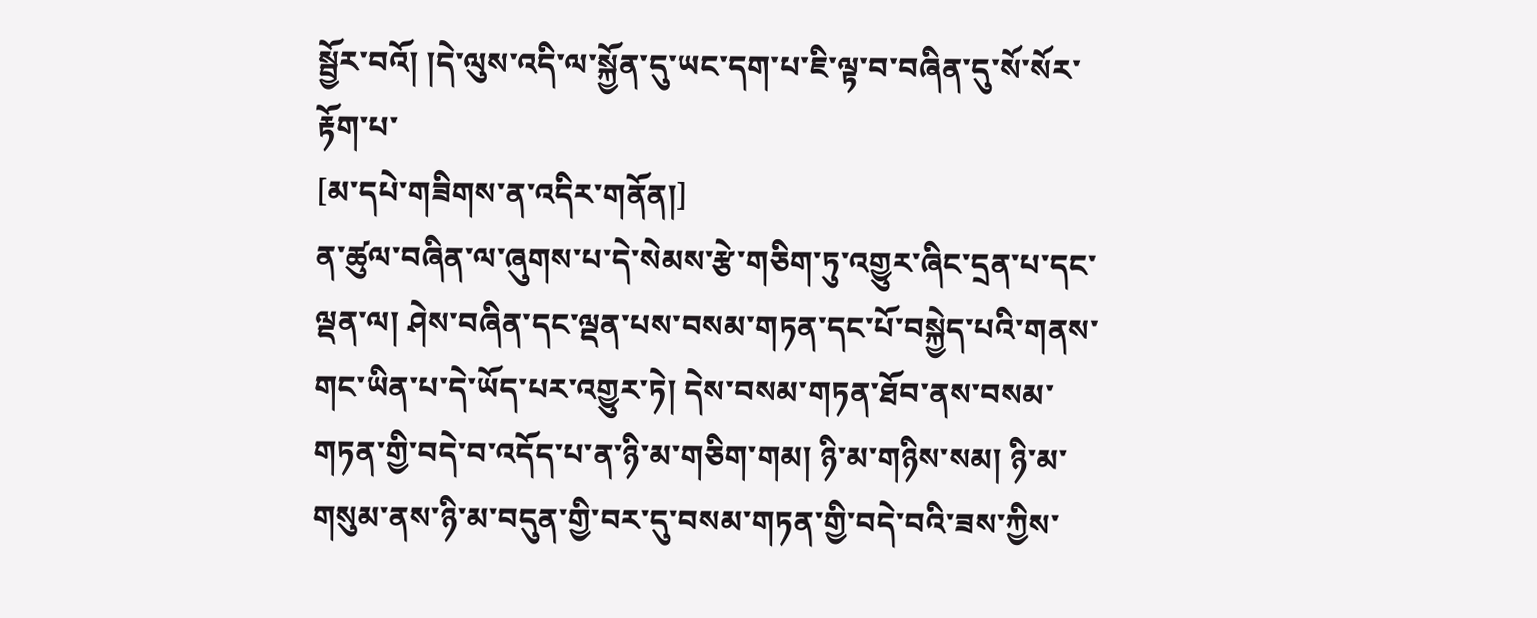སྦྱོར་བའོ། །དེ་ལུས་འདི་ལ་སྐྱོན་དུ་ཡང་དག་པ་ཇི་ལྟ་བ་བཞིན་དུ་སོ་སོར་རྟོག་པ་
[མ་དཔེ་གཟིགས་ན་འདིར་གནོན།]
ན་ཚུལ་བཞིན་ལ་ཞུགས་པ་དེ་སེམས་རྩེ་གཅིག་ཏུ་འགྱུར་ཞིང་དྲན་པ་དང་ལྡན་ལ། ཤེས་བཞིན་དང་ལྡན་པས་བསམ་གཏན་དང་པོ་བསྐྱེད་པའི་གནས་གང་ཡིན་པ་དེ་ཡོད་པར་འགྱུར་ཏེ། དེས་བསམ་གཏན་ཐོབ་ནས་བསམ་གཏན་གྱི་བདེ་བ་འདོད་པ་ན་ཉི་མ་གཅིག་གམ། ཉི་མ་གཉིས་སམ། ཉི་མ་གསུམ་ནས་ཉི་མ་བདུན་གྱི་བར་དུ་བསམ་གཏན་གྱི་བདེ་བའི་ཟས་ཀྱིས་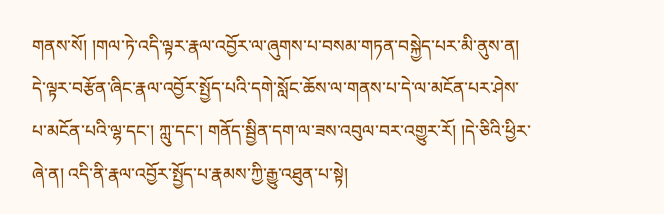གནས་སོ། །གལ་ཏེ་འདི་ལྟར་རྣལ་འབྱོར་ལ་ཞུགས་པ་བསམ་གཏན་བསྐྱེད་པར་མི་ནུས་ན། དེ་ལྟར་བརྩོན་ཞིང་རྣལ་འབྱོར་སྤྱོད་པའི་དགེ་སློང་ཆོས་ལ་གནས་པ་དེ་ལ་མངོན་པར་ཤེས་པ་མངོན་པའི་ལྷ་དང་། ཀླུ་དང་། གནོད་སྦྱིན་དག་ལ་ཟས་འབུལ་བར་འགྱུར་རོ། །དེ་ཅིའི་ཕྱིར་ཞེ་ན། འདི་ནི་རྣལ་འབྱོར་སྤྱོད་པ་རྣམས་ཀྱི་རྒྱུ་འཐུན་པ་སྟེ།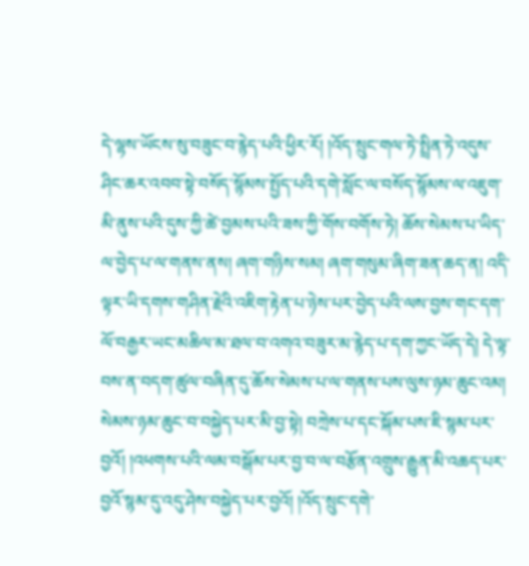དེ་ལྷས་ཡོངས་སུ་བཟུང་བ་རྙེད་པའི་ཕྱིར་རོ། །འོད་སྲུང་གལ་ཏེ་སྤྲིན་ཏེ་འདུས་ཤིང་ཆར་འབབ་སྟེ་བསོད་སྙོམས་སྤྱོད་པའི་དགེ་སློང་ལ་བསོད་སྙོམས་ལ་འཇུག་མི་ནུས་པའི་དུས་ཀྱི་ཚེ་བྱམས་པའི་ཟས་ཀྱི་གོས་བགོས་ཏེ། ཆོས་སེམས་པ་ཡིད་ལ་བྱེད་པ་ལ་གནས་ནས། ཞག་གཉིས་སམ། ཞག་གསུམ་ཞིག་ཟན་ཆད་ན། འདི་ལྟར་ཡི་དགས་གཤིན་རྗེའི་འཇིག་རྟེན་པ་ཉེས་པར་བྱེད་པའི་ལས་བྱས་གང་དག་ལོ་བརྒྱར་ཡང་མཆིལ་མ་ཐལ་བ་འགའ་བཟུར་མ་རྙེད་པ་དག་ཀྱང་ཡོད་དེ། དེ་ལྟ་བས་ན་བདག་ཚུལ་བཞིན་དུ་ཆོས་སེམས་པ་ལ་གནས་པས་ལུས་ཉམ་ཆུང་འམ། སེམས་ཉམ་ཆུང་བ་བསྐྱེད་པར་མི་བྱ་སྟེ། བཀྲེས་པ་དང་སྐོམ་པས་ཇི་སྙམ་པར་བྱའོ། །འཕགས་པའི་ལམ་བསྒོམ་པར་བྱ་བ་ལ་བརྩོན་འགྲུས་རྒྱུན་མི་འཆད་པར་བྱའོ་སྙམ་དུ་འདུ་ཤེས་བསྐྱེད་པར་བྱའོ། །འོད་སྲུང་དགེ་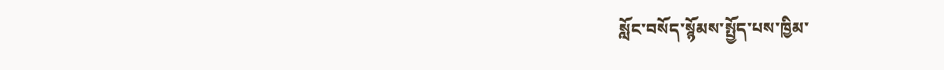སློང་བསོད་སྙོམས་སྤྱོད་པས་ཁྱིམ་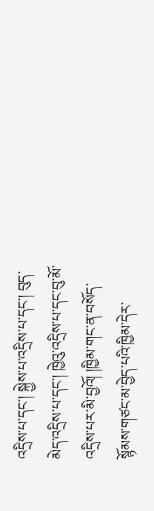འདྲིས་པ་དང་། སྐྱེས་པ་འདྲིས་པ་དང་། བུད་མེད་འདྲིས་པ་དང་། ཁྱེའུ་འདྲིས་པ་དང་བུ་མོ་འདྲིས་པར་མི་བྱའོ། །ཁྱིམ་གང་ན་བསོད་སྙོམས་གཙང་མ་བྱེད་པའི་ཁྱིམ་དེར་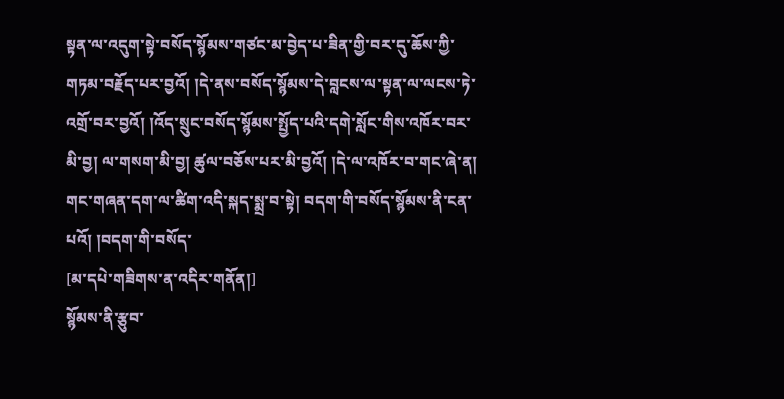སྟན་ལ་འདུག་སྟེ་བསོད་སྙོམས་གཙང་མ་བྱེད་པ་ཟིན་གྱི་བར་དུ་ཆོས་ཀྱི་གཏམ་བརྗོད་པར་བྱའོ། །དེ་ནས་བསོད་སྙོམས་དེ་བླངས་ལ་སྟན་ལ་ལངས་ཏེ་འགྲོ་བར་བྱའོ། །འོད་སྲུང་བསོད་སྙོམས་སྤྱོད་པའི་དགེ་སློང་གིས་འཁོར་བར་མི་བྱ། ལ་གསག་མི་བྱ། ཚུལ་བཅོས་པར་མི་བྱའོ། །དེ་ལ་འཁོར་བ་གང་ཞེ་ན། གང་གཞན་དག་ལ་ཚིག་འདི་སྐད་སྨྲ་བ་སྟེ། བདག་གི་བསོད་སྙོམས་ནི་ངན་པའོ། །བདག་གི་བསོད་
[མ་དཔེ་གཟིགས་ན་འདིར་གནོན།]
སྙོམས་ནི་རྩུབ་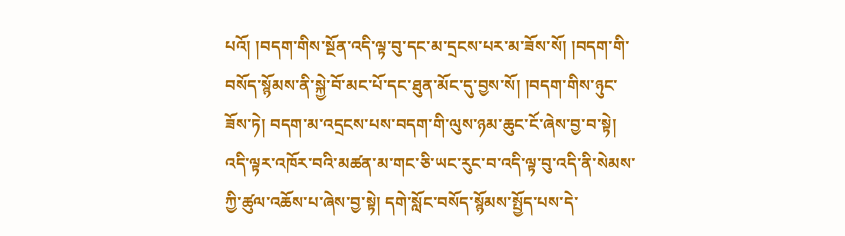པའོ། །བདག་གིས་སྔོན་འདི་ལྟ་བུ་དང་མ་དྲངས་པར་མ་ཟོས་སོ། །བདག་གི་བསོད་སྙོམས་ནི་སྐྱེ་བོ་མང་པོ་དང་ཐུན་མོང་དུ་བྱས་སོ། །བདག་གིས་ཉུང་ཟོས་ཏེ། བདག་མ་འདྲངས་པས་བདག་གི་ལུས་ཉམ་ཆུང་ངོ་ཞེས་བྱ་བ་སྟེ། འདི་ལྟར་འཁོར་བའི་མཚན་མ་གང་ཅི་ཡང་རུང་བ་འདི་ལྟ་བུ་འདི་ནི་སེམས་ཀྱི་ཚུལ་འཆོས་པ་ཞེས་བྱ་སྟེ། དགེ་སློང་བསོད་སྙོམས་སྤྱོད་པས་དེ་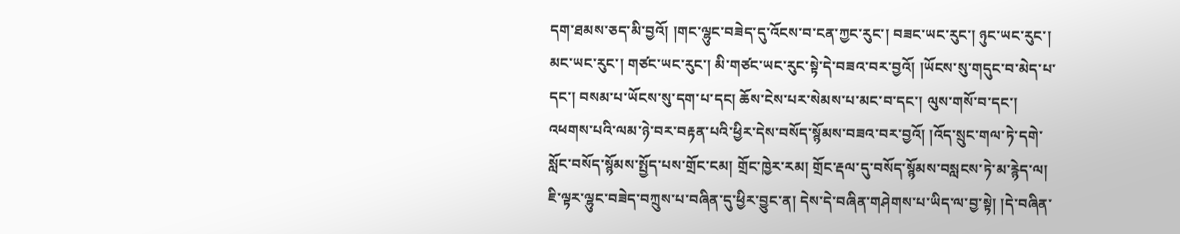དག་ཐམས་ཅད་མི་བྱའོ། །གང་ལྷུང་བཟེད་དུ་འོངས་བ་ངན་ཀྱང་རུང་། བཟང་ཡང་རུང་། ཉུང་ཡང་རུང་། མང་ཡང་རུང་། གཙང་ཡང་རུང་། མི་གཙང་ཡང་རུང་སྟེ་དེ་བཟའ་བར་བྱའོ། །ཡོངས་སུ་གདུང་བ་མེད་པ་དང་། བསམ་པ་ཡོངས་སུ་དག་པ་དང། ཆོས་ངེས་པར་སེམས་པ་མང་བ་དང་། ལུས་གསོ་བ་དང་། འཕགས་པའི་ལམ་ཉེ་བར་བརྟན་པའི་ཕྱིར་དེས་བསོད་སྙོམས་བཟའ་བར་བྱའོ། །འོད་སྲུང་གལ་ཏེ་དགེ་སློང་བསོད་སྙོམས་སྤྱོད་པས་གྲོང་ངམ། གྲོང་ཁྱེར་རམ། གྲོང་རྡལ་དུ་བསོད་སྙོམས་བསླངས་ཏེ་མ་རྙེད་ལ། ཇི་ལྟར་ལྷུང་བཟེད་བཀྲུས་པ་བཞིན་དུ་ཕྱིར་བྱུང་ན། དེས་དེ་བཞིན་གཤེགས་པ་ཡིད་ལ་བྱ་སྟེ། །དེ་བཞིན་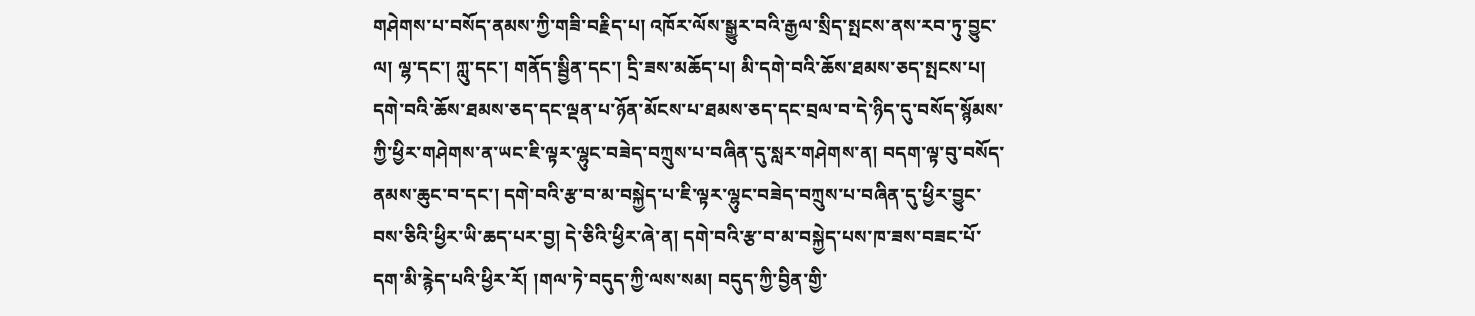གཤེགས་པ་བསོད་ནམས་ཀྱི་གཟི་བརྗིད་པ། འཁོར་ལོས་སྒྱུར་བའི་རྒྱལ་སྲིད་སྤངས་ནས་རབ་ཏུ་བྱུང་ལ། ལྷ་དང་། ཀླུ་དང་། གནོད་སྦྱིན་དང་། དྲི་ཟས་མཆོད་པ། མི་དགེ་བའི་ཆོས་ཐམས་ཅད་སྤངས་པ། དགེ་བའི་ཆོས་ཐམས་ཅད་དང་ལྡན་པ་ཉོན་མོངས་པ་ཐམས་ཅད་དང་བྲལ་བ་དེ་ཉིད་དུ་བསོད་སྙོམས་ཀྱི་ཕྱིར་གཤེགས་ན་ཡང་ཇི་ལྟར་ལྷུང་བཟེད་བཀྲུས་པ་བཞིན་དུ་སླར་གཤེགས་ན། བདག་ལྟ་བུ་བསོད་ནམས་ཆུང་བ་དང་། དགེ་བའི་རྩ་བ་མ་བསྐྱེད་པ་ཇི་ལྟར་ལྷུང་བཟེད་བཀྲུས་པ་བཞིན་དུ་ཕྱིར་བྱུང་བས་ཅིའི་ཕྱིར་ཡི་ཆད་པར་བྱ། དེ་ཅིའི་ཕྱིར་ཞེ་ན། དགེ་བའི་རྩ་བ་མ་བསྐྱེད་པས་ཁ་ཟས་བཟང་པོ་དག་མི་རྙེད་པའི་ཕྱིར་རོ། །གལ་ཏེ་བདུད་ཀྱི་ལས་སམ། བདུད་ཀྱི་བྱིན་གྱི་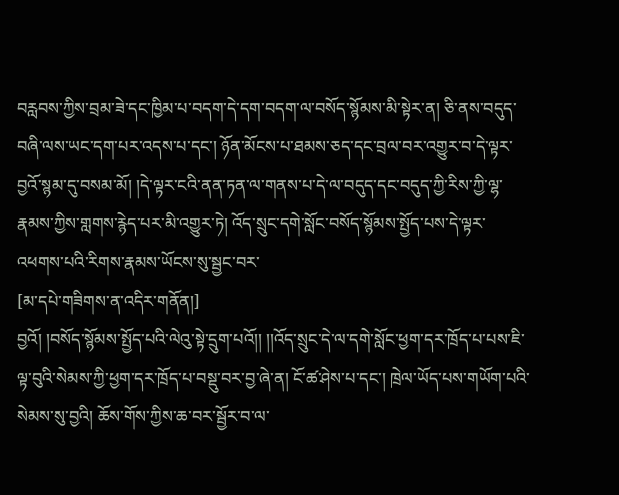བརླབས་ཀྱིས་བྲམ་ཟེ་དང་ཁྱིམ་པ་བདག་དེ་དག་བདག་ལ་བསོད་སྙོམས་མི་སྟེར་ན། ཅི་ནས་བདུད་བཞི་ལས་ཡང་དག་པར་འདས་པ་དང་། ཉོན་མོངས་པ་ཐམས་ཅད་དང་བྲལ་བར་འགྱུར་བ་དེ་ལྟར་བྱའོ་སྙམ་དུ་བསམ་མོ། །དེ་ལྟར་ངའི་ནན་ཏན་ལ་གནས་པ་དེ་ལ་བདུད་དང་བདུད་ཀྱི་རིས་ཀྱི་ལྷ་རྣམས་ཀྱིས་གླགས་རྙེད་པར་མི་འགྱུར་ཏེ། འོད་སྲུང་དགེ་སློང་བསོད་སྙོམས་སྤྱོད་པས་དེ་ལྟར་འཕགས་པའི་རིགས་རྣམས་ཡོངས་སུ་སྦྱང་བར་
[མ་དཔེ་གཟིགས་ན་འདིར་གནོན།]
བྱའོ། །བསོད་སྙོམས་སྤྱོད་པའི་ལེའུ་སྟེ་དྲུག་པའོ།། །།འོད་སྲུང་དེ་ལ་དགེ་སློང་ཕྱག་དར་ཁྲོད་པ་པས་ཇི་ལྟ་བུའི་སེམས་ཀྱི་ཕྱག་དར་ཁྲོད་པ་བསྡུ་བར་བྱ་ཞེ་ན། ངོ་ཚ་ཤེས་པ་དང་། ཁྲེལ་ཡོད་པས་གཡོག་པའི་སེམས་སུ་བྱའི། ཆོས་གོས་ཀྱིས་ཆ་བར་སྦྱོར་བ་ལ་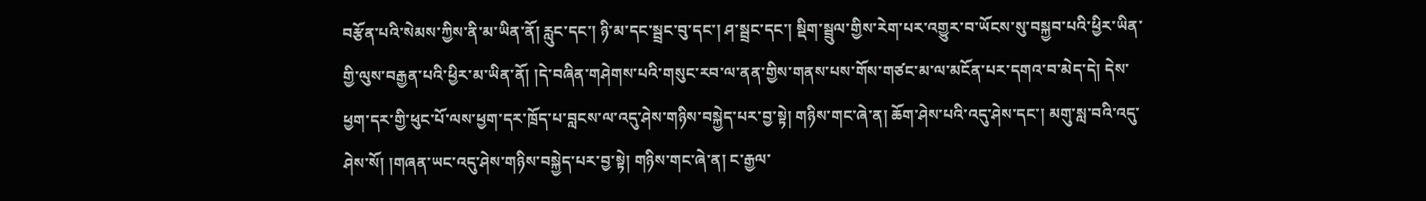བརྩོན་པའི་སེམས་ཀྱིས་ནི་མ་ཡིན་ནོ། རླུང་དང་། ཉི་མ་དང་སྦྲང་བུ་དང་། ཤ་སྦྲང་དང་། སྡིག་སྦྲུལ་གྱིས་རེག་པར་འགྱུར་བ་ཡོངས་སུ་བསྐྱབ་པའི་ཕྱིར་ཡིན་གྱི་ལུས་བརྒྱན་པའི་ཕྱིར་མ་ཡིན་ནོ། །དེ་བཞིན་གཤེགས་པའི་གསུང་རབ་ལ་ནན་གྱིས་གནས་པས་གོས་གཙང་མ་ལ་མངོན་པར་དགའ་བ་མེད་དེ། དེས་ཕྱག་དར་གྱི་ཕུང་པོ་ལས་ཕྱག་དར་ཁྲོད་པ་བླངས་ལ་འདུ་ཤེས་གཉིས་བསྐྱེད་པར་བྱ་སྟེ། གཉིས་གང་ཞེ་ན། ཆོག་ཤེས་པའི་འདུ་ཤེས་དང་། མགུ་སླ་བའི་འདུ་ཤེས་སོ། །གཞན་ཡང་འདུ་ཤེས་གཉིས་བསྐྱེད་པར་བྱ་སྟེ། གཉིས་གང་ཞེ་ན། ང་རྒྱལ་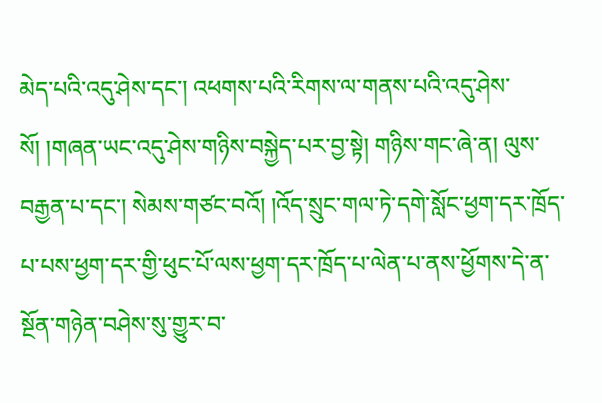མེད་པའི་འདུ་ཤེས་དང་། འཕགས་པའི་རིགས་ལ་གནས་པའི་འདུ་ཤེས་སོ། །གཞན་ཡང་འདུ་ཤེས་གཉིས་བསྐྱེད་པར་བྱ་སྟེ། གཉིས་གང་ཞེ་ན། ལུས་བརྒྱན་པ་དང་། སེམས་གཙང་བའོ། །འོད་སྲུང་གལ་ཏེ་དགེ་སློང་ཕྱག་དར་ཁྲོད་པ་པས་ཕྱག་དར་གྱི་ཕུང་པོ་ལས་ཕྱག་དར་ཁྲོད་པ་ལེན་པ་ནས་ཕྱོགས་དེ་ན་སྔོན་གཉེན་བཤེས་སུ་གྱུར་བ་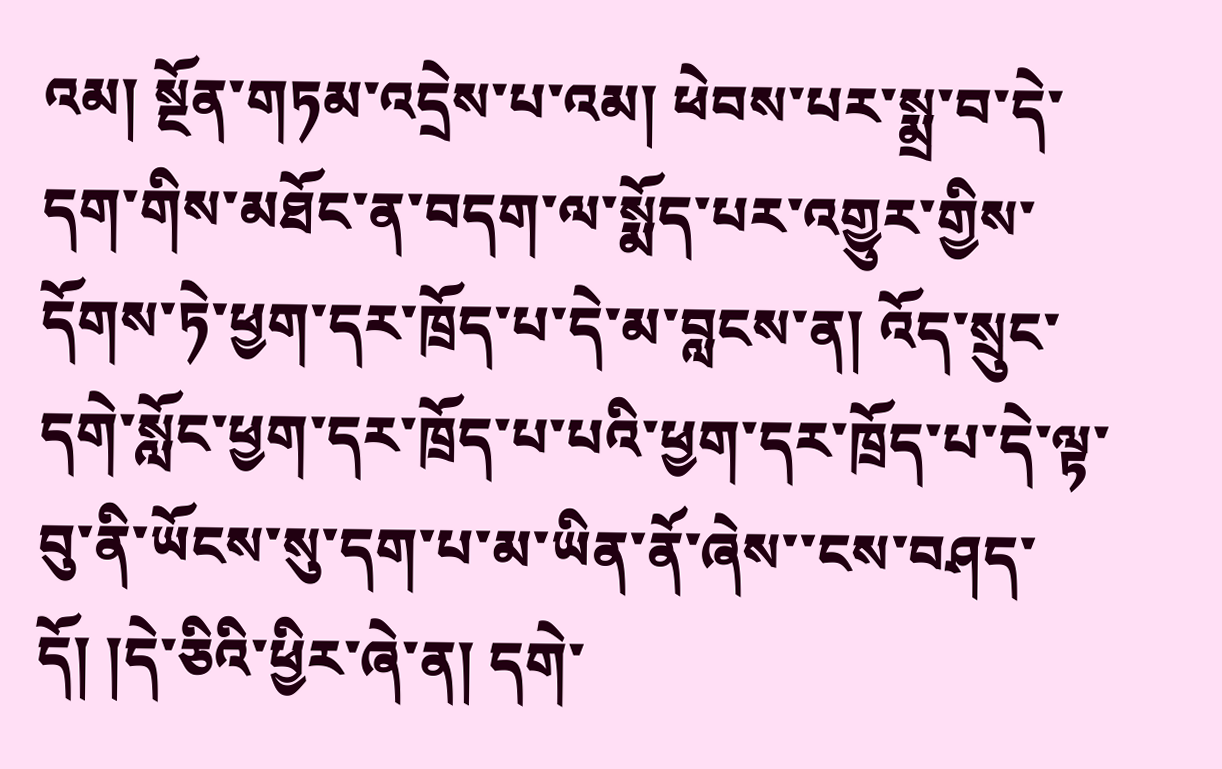འམ། སྔོན་གཏམ་འདྲེས་པ་འམ། ཕེབས་པར་སྨྲ་བ་དེ་དག་གིས་མཐོང་ན་བདག་ལ་སྨོད་པར་འགྱུར་གྱིས་དོགས་ཏེ་ཕྱག་དར་ཁྲོད་པ་དེ་མ་བླངས་ན། འོད་སྲུང་དགེ་སློང་ཕྱག་དར་ཁྲོད་པ་པའི་ཕྱག་དར་ཁྲོད་པ་དེ་ལྟ་བུ་ནི་ཡོངས་སུ་དག་པ་མ་ཡིན་ནོ་ཞེས་་ངས་བཤད་དོ། །དེ་ཅིའི་ཕྱིར་ཞེ་ན། དགེ་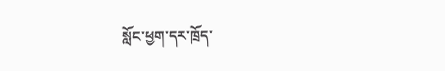སློང་ཕྱག་དར་ཁྲོད་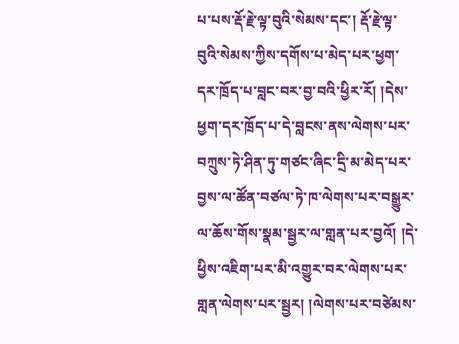པ་པས་རྡོ་རྗེ་ལྟ་བུའི་སེམས་དང་། རྡོ་རྗེ་ལྟ་བུའི་སེམས་ཀྱིས་དགོས་པ་མེད་པར་ཕྱག་དར་ཁྲོད་པ་བླང་བར་བྱ་བའི་ཕྱིར་རོ། །དེས་ཕྱག་དར་ཁྲོད་པ་དེ་བླངས་ནས་ལེགས་པར་བཀྲུས་ཏེ་ཤིན་ཏུ་གཙང་ཞིང་དྲི་མ་མེད་པར་བྱས་ལ་ཚོན་བཙལ་ཏེ་ཁ་ལེགས་པར་བསྒྱུར་ལ་ཆོས་གོས་སྣམ་སྦྱར་ལ་གླན་པར་བྱའོ། །དེ་ཕྱིས་འཇིག་པར་མི་འགྱུར་བར་ལེགས་པར་གླན་ལེགས་པར་སྦྱར། །ལེགས་པར་བཙེམས་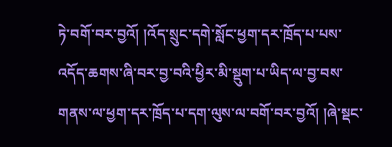ཏེ་བགོ་བར་བྱའོ། །འོད་སྲུང་དགེ་སློང་ཕྱག་དར་ཁྲོད་པ་པས་འདོད་ཆགས་ཞི་བར་བྱ་བའི་ཕྱིར་མི་སྡུག་པ་ཡིད་ལ་བྱ་བས་གནས་ལ་ཕྱག་དར་ཁྲོད་པ་དག་ལུས་ལ་བགོ་བར་བྱའོ། །ཞེ་སྡང་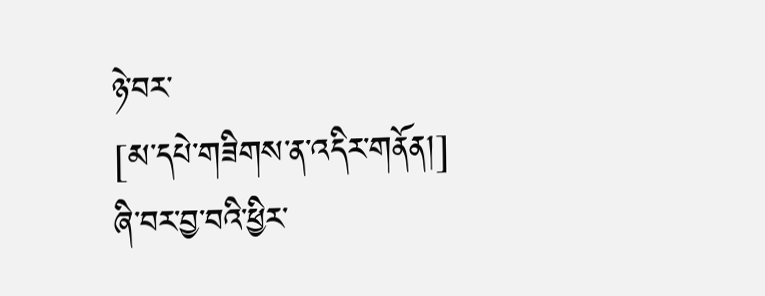ཉེ་བར་
[མ་དཔེ་གཟིགས་ན་འདིར་གནོན།]
ཞི་བར་བྱ་བའི་ཕྱིར་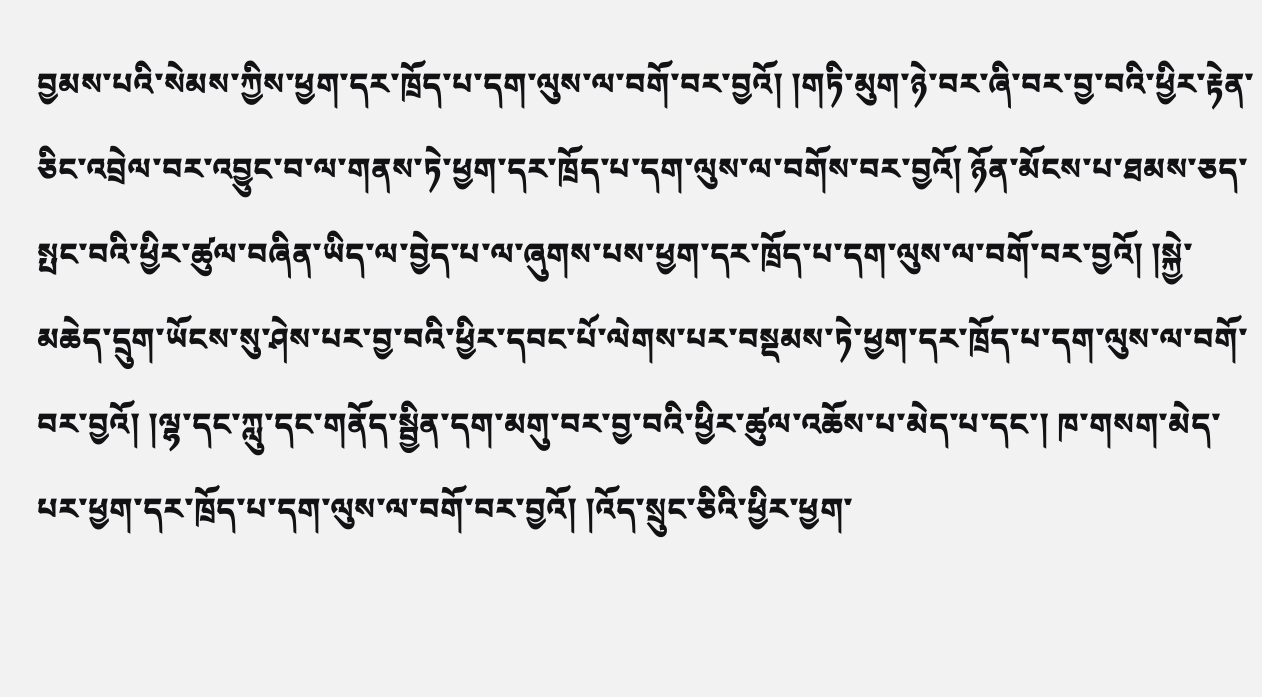བྱམས་པའི་སེམས་ཀྱིས་ཕྱག་དར་ཁྲོད་པ་དག་ལུས་ལ་བགོ་བར་བྱའོ། །གཏི་མུག་ཉེ་བར་ཞི་བར་བྱ་བའི་ཕྱིར་རྟེན་ཅིང་འབྲེལ་བར་འབྱུང་བ་ལ་གནས་ཏེ་ཕྱག་དར་ཁྲོད་པ་དག་ལུས་ལ་བགོས་བར་བྱའོ། ཉོན་མོངས་པ་ཐམས་ཅད་སྤང་བའི་ཕྱིར་ཚུལ་བཞིན་ཡིད་ལ་བྱེད་པ་ལ་ཞུགས་པས་ཕྱག་དར་ཁྲོད་པ་དག་ལུས་ལ་བགོ་བར་བྱའོ། །སྐྱེ་མཆེད་དྲུག་ཡོངས་སུ་ཤེས་པར་བྱ་བའི་ཕྱིར་དབང་པོ་ལེགས་པར་བསྡམས་ཏེ་ཕྱག་དར་ཁྲོད་པ་དག་ལུས་ལ་བགོ་བར་བྱའོ། །ལྷ་དང་ཀླུ་དང་གནོད་སྦྱིན་དག་མགུ་བར་བྱ་བའི་ཕྱིར་ཚུལ་འཆོས་པ་མེད་པ་དང་། ཁ་གསག་མེད་པར་ཕྱག་དར་ཁྲོད་པ་དག་ལུས་ལ་བགོ་བར་བྱའོ། །འོད་སྲུང་ཅིའི་ཕྱིར་ཕྱག་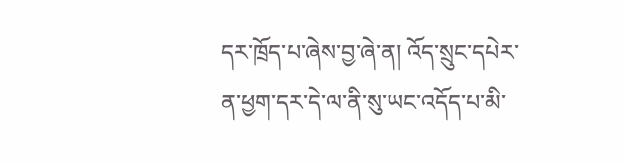དར་ཁྲོད་པ་ཞེས་བྱ་ཞེ་ན། འོད་སྲུང་དཔེར་ན་ཕྱག་དར་དེ་ལ་ནི་སུ་ཡང་འདོད་པ་མི་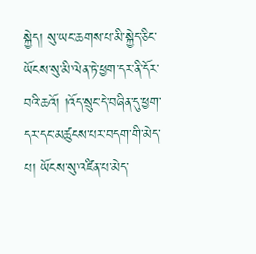སྐྱེད། སུ་ཡང་ཆགས་པ་མི་སྐྱེད་ཅིང་ཡོངས་སུ་མི་ལེན་ཏེ་ཕྱག་དར་ནི་དོར་བའི་ཆའོ། །འོད་སྲུང་དེ་བཞིན་དུ་ཕྱག་དར་དང་མཚུངས་པར་བདག་གི་མེད་པ། ཡོངས་སུ་འཛིན་པ་མེད་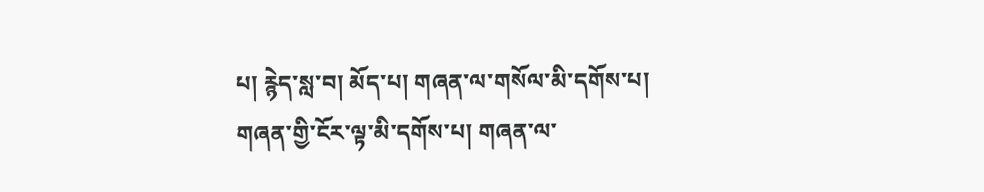པ། རྙེད་སླ་བ། མོད་པ། གཞན་ལ་གསོལ་མི་དགོས་པ། གཞན་གྱི་ངོར་ལྟ་མི་དགོས་པ། གཞན་ལ་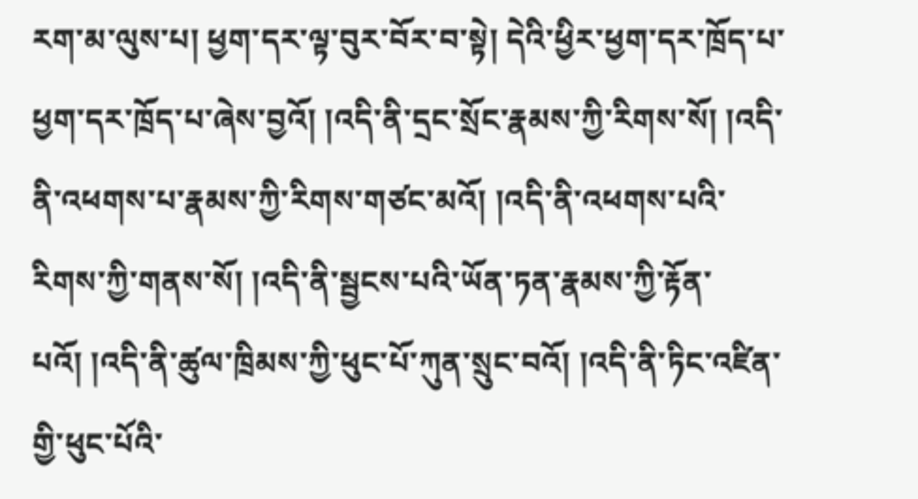རག་མ་ལུས་པ། ཕྱག་དར་ལྟ་བུར་བོར་བ་སྟེ། དེའི་ཕྱིར་ཕྱག་དར་ཁྲོད་པ་ཕྱག་དར་ཁྲོད་པ་ཞེས་བྱའོ། །འདི་ནི་དྲང་སྲོང་རྣམས་ཀྱི་རིགས་སོ། །འདི་ནི་འཕགས་པ་རྣམས་ཀྱི་རིགས་གཙང་མའོ། །འདི་ནི་འཕགས་པའི་རིགས་ཀྱི་གནས་སོ། །འདི་ནི་སྦྱངས་པའི་ཡོན་ཏན་རྣམས་ཀྱི་རྟོན་པའོ། །འདི་ནི་ཚུལ་ཁྲིམས་ཀྱི་ཕུང་པོ་ཀུན་སྲུང་བའོ། །འདི་ནི་ཏིང་འཛིན་གྱི་ཕུང་པོའི་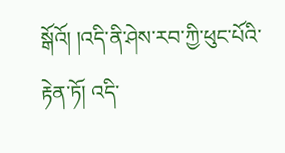སྒོའོ། །འདི་ནི་ཤེས་རབ་ཀྱི་ཕུང་པོའི་རྟེན་ཏོ། འདི་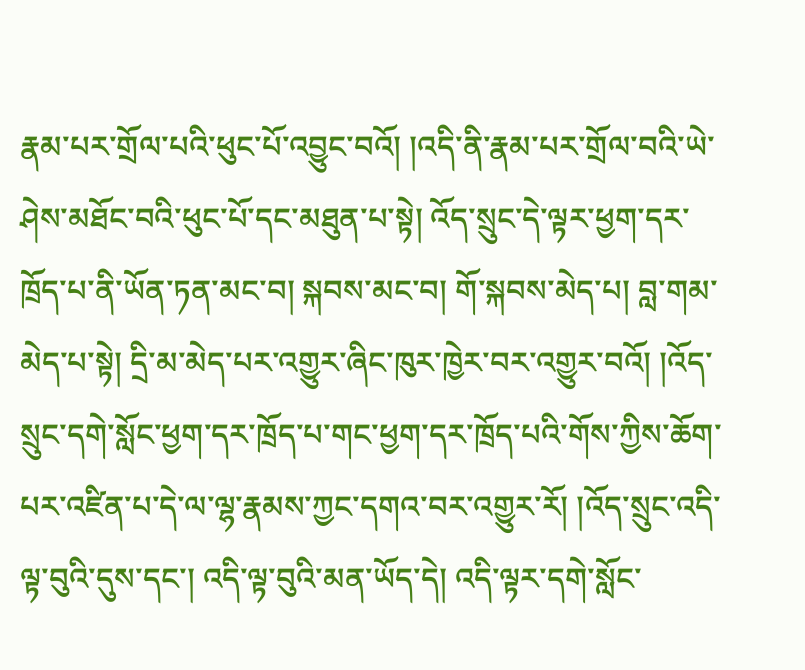རྣམ་པར་གྲོལ་པའི་ཕུང་པོ་འབྱུང་བའོ། །འདི་ནི་རྣམ་པར་གྲོལ་བའི་ཡེ་ཤེས་མཐོང་བའི་ཕུང་པོ་དང་མཐུན་པ་སྟེ། འོད་སྲུང་དེ་ལྟར་ཕྱག་དར་ཁྲོད་པ་ནི་ཡོན་ཏན་མང་བ། སྐབས་མང་བ། གོ་སྐབས་མེད་པ། བླ་གམ་མེད་པ་སྟེ། དྲི་མ་མེད་པར་འགྱུར་ཞིང་ཁུར་ཁྱེར་བར་འགྱུར་བའོ། །འོད་སྲུང་དགེ་སློང་ཕྱག་དར་ཁྲོད་པ་གང་ཕྱག་དར་ཁྲོད་པའི་གོས་ཀྱིས་ཆོག་པར་འཛིན་པ་དེ་ལ་ལྷ་རྣམས་ཀྱང་དགའ་བར་འགྱུར་རོ། །འོད་སྲུང་འདི་ལྟ་བུའི་དུས་དང་། འདི་ལྟ་བུའི་མན་ཡོད་དེ། འདི་ལྟར་དགེ་སློང་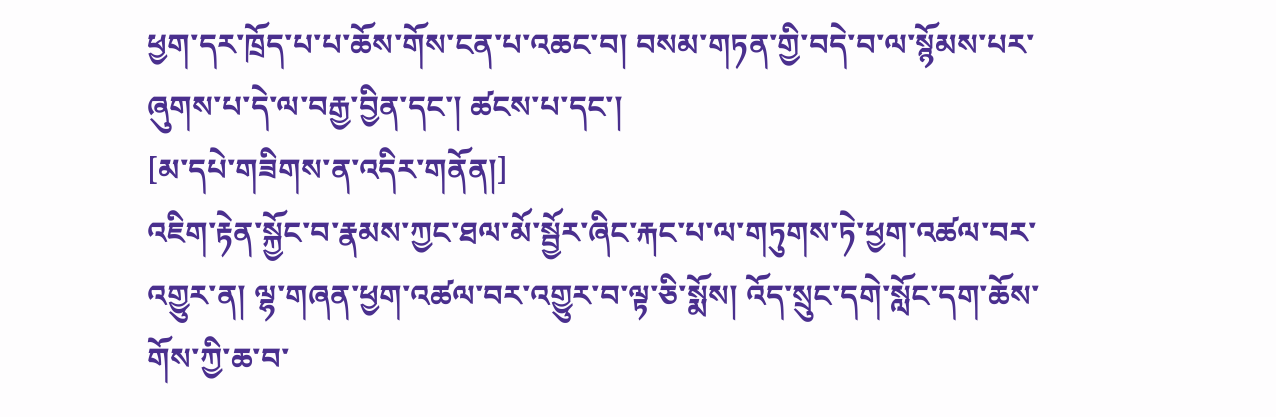ཕྱག་དར་ཁྲོད་པ་པ་ཆོས་གོས་ངན་པ་འཆང་བ། བསམ་གཏན་གྱི་བདེ་བ་ལ་སྙོམས་པར་ཞུགས་པ་དེ་ལ་བརྒྱ་བྱིན་དང་། ཚངས་པ་དང་།
[མ་དཔེ་གཟིགས་ན་འདིར་གནོན།]
འཇིག་རྟེན་སྐྱོང་བ་རྣམས་ཀྱང་ཐལ་མོ་སྦྱོར་ཞིང་རྐང་པ་ལ་གཏུགས་ཏེ་ཕྱག་འཚལ་བར་འགྱུར་ན། ལྷ་གཞན་ཕྱག་འཚལ་བར་འགྱུར་བ་ལྟ་ཅི་སྨོས། འོད་སྲུང་དགེ་སློང་དག་ཆོས་གོས་ཀྱི་ཆ་བ་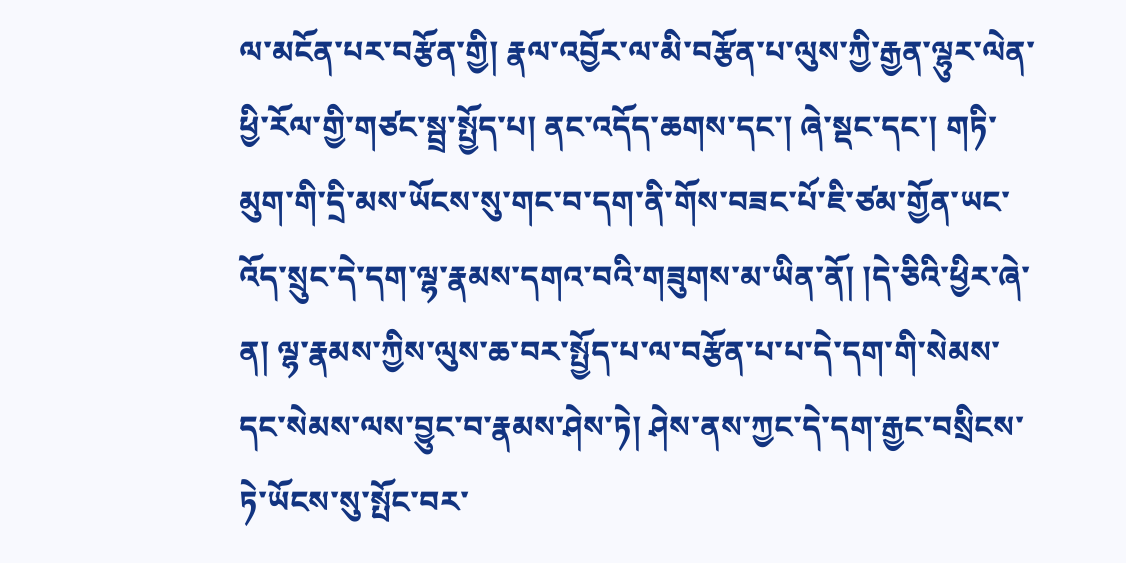ལ་མངོན་པར་བརྩོན་གྱི། རྣལ་འབྱོར་ལ་མི་བརྩོན་པ་ལུས་ཀྱི་རྒྱན་ལྷུར་ལེན་ཕྱི་རོལ་གྱི་གཙང་སྦྲ་སྤྱོད་པ། ནང་འདོད་ཆགས་དང་། ཞེ་སྡང་དང་། གཏི་མུག་གི་དྲི་མས་ཡོངས་སུ་གང་བ་དག་ནི་གོས་བཟང་པོ་ཇི་ཙམ་གྱོན་ཡང་འོད་སྲུང་དེ་དག་ལྷ་རྣམས་དགའ་བའི་གཟུགས་མ་ཡིན་ནོ། །དེ་ཅིའི་ཕྱིར་ཞེ་ན། ལྷ་རྣམས་ཀྱིས་ལུས་ཆ་བར་སྤྱོད་པ་ལ་བརྩོན་པ་པ་དེ་དག་གི་སེམས་དང་སེམས་ལས་བྱུང་བ་རྣམས་ཤེས་ཏེ། ཤེས་ནས་ཀྱང་དེ་དག་རྒྱང་བསྲིངས་ཏེ་ཡོངས་སུ་སྤོང་བར་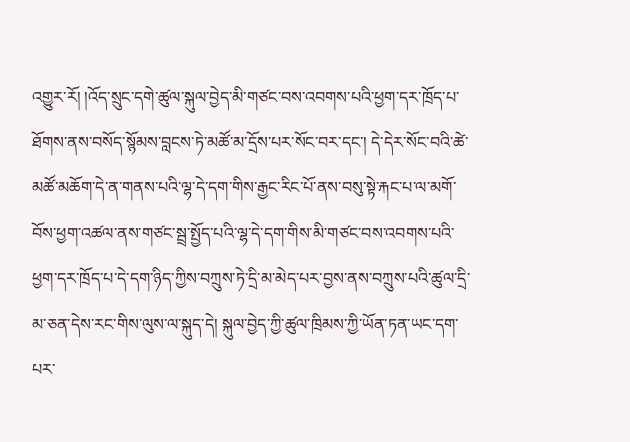འགྱུར་རོ། །འོད་སྲུང་དགེ་ཚུལ་སྐུལ་བྱེད་མི་གཙང་བས་འབགས་པའི་ཕྱག་དར་ཁྲོད་པ་ཐོགས་ནས་བསོད་སྙོམས་བླངས་ཏེ་མཚོ་མ་དྲོས་པར་སོང་བར་དང་། དེ་དེར་སོང་བའི་ཚེ་མཚོ་མཆོག་དེ་ན་གནས་པའི་ལྷ་དེ་དག་གིས་རྒྱང་རིང་པོ་ནས་བསུ་སྟེ་རྐང་པ་ལ་མགོ་བོས་ཕྱག་འཚལ་ནས་གཙང་སྦྲ་སྤྱོད་པའི་ལྷ་དེ་དག་གིས་མི་གཙང་བས་འབགས་པའི་ཕྱག་དར་ཁྲོད་པ་དེ་དག་ཉིད་ཀྱིས་བཀྲུས་ཏེ་དྲི་མ་མེད་པར་བྱས་ནས་བཀྲུས་པའི་ཚུལ་དྲི་མ་ཅན་དེས་རང་གིས་ལུས་ལ་སྐུད་དེ། སྐུལ་བྱེད་ཀྱི་ཚུལ་ཁྲིམས་ཀྱི་ཡོན་ཏན་ཡང་དག་པར་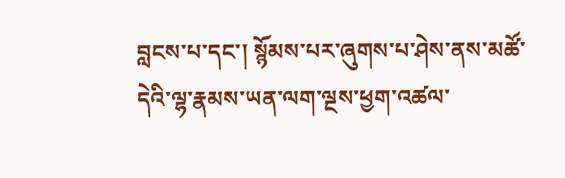བླངས་པ་དང་། སྙོམས་པར་ཞུགས་པ་ཤེས་ནས་མཚོ་དེའི་ལྷ་རྣམས་ཡན་ལག་ལྔས་ཕྱག་འཚལ་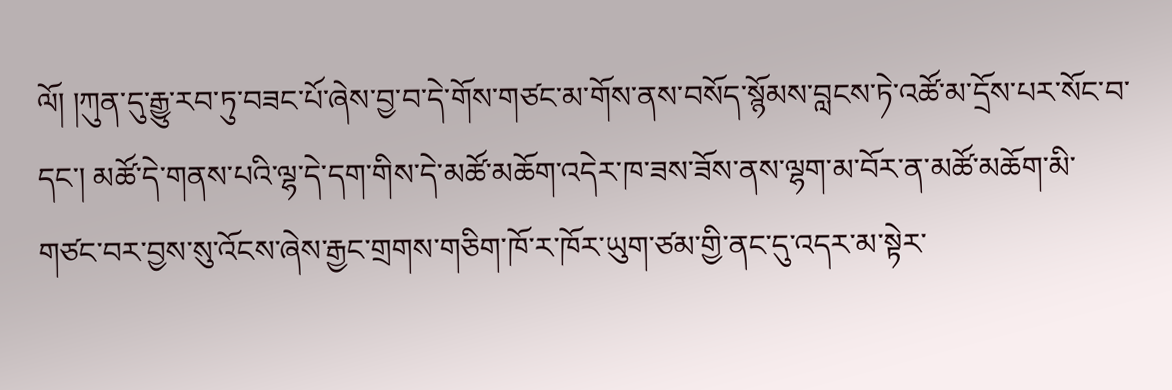ལོ། །ཀུན་དུ་རྒྱུ་རབ་ཏུ་བཟང་པོ་ཞེས་བྱ་བ་དེ་གོས་གཙང་མ་གོས་ནས་བསོད་སྙོམས་བླངས་ཏེ་འཚོ་མ་དྲོས་པར་སོང་བ་དང་། མཚོ་དེ་གནས་པའི་ལྷ་དེ་དག་གིས་དེ་མཚོ་མཆོག་འདེར་ཁ་ཟས་ཟོས་ནས་ལྷག་མ་བོར་ན་མཚོ་མཆོག་མི་གཙང་བར་བྱས་སུ་འོངས་ཞེས་རྒྱང་གྲགས་གཅིག་ཁོ་ར་ཁོར་ཡུག་ཙམ་གྱི་ནང་དུ་འདར་མ་སྟེར་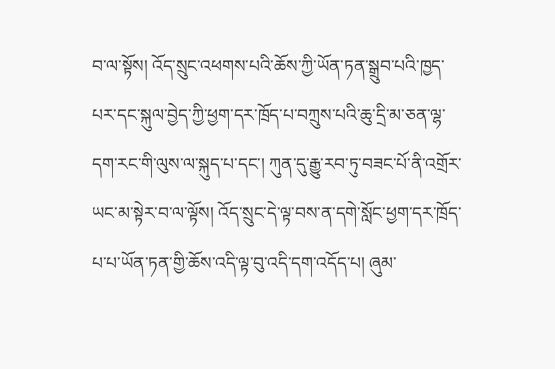བ་ལ་སྟོས། འོད་སྲུང་འཕགས་པའི་ཆོས་ཀྱི་ཡོན་ཏན་སྒྲུབ་པའི་ཁྱད་པར་དང་སྐུལ་བྱེད་ཀྱི་ཕྱག་དར་ཁྲོད་པ་བཀྲུས་པའི་ཆུ་དྲི་མ་ཅན་ལྷ་དག་རང་གི་ལུས་ལ་སྐུད་པ་དང་། ཀུན་དུ་རྒྱུ་རབ་ཏུ་བཟང་པོ་ནི་འགྲོར་ཡང་མ་སྟེར་བ་ལ་ལྟོས། འོད་སྲུང་དེ་ལྟ་བས་ན་དགེ་སློང་ཕྱག་དར་ཁྲོད་པ་པ་ཡོན་ཏན་གྱི་ཆོས་འདི་ལྟ་བུ་འདི་དག་འདོད་པ། ཞུམ་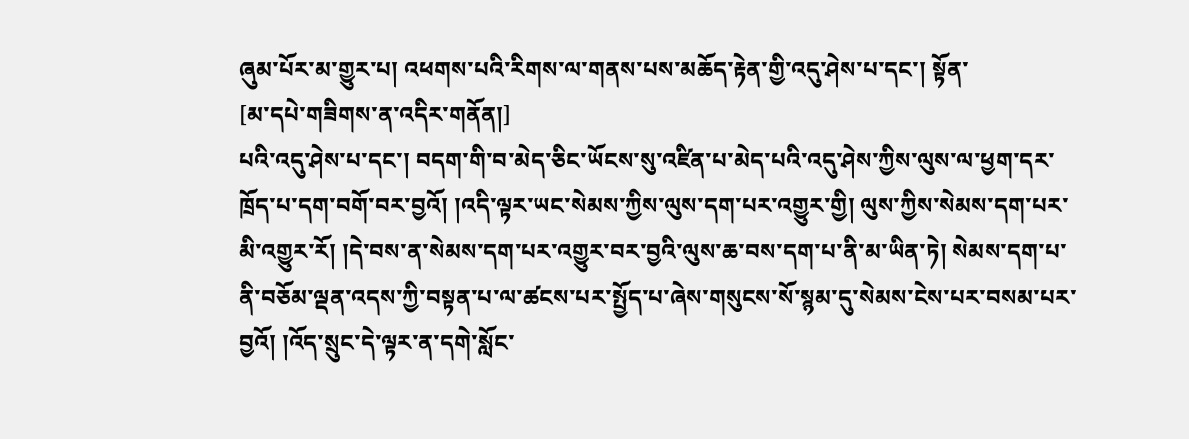ཞུམ་པོར་མ་གྱུར་པ། འཕགས་པའི་རིགས་ལ་གནས་པས་མཆོད་རྟེན་གྱི་འདུ་ཤེས་པ་དང་། སྟོན་
[མ་དཔེ་གཟིགས་ན་འདིར་གནོན།]
པའི་འདུ་ཤེས་པ་དང་། བདག་གི་བ་མེད་ཅིང་ཡོངས་སུ་འཛིན་པ་མེད་པའི་འདུ་ཤེས་ཀྱིས་ལུས་ལ་ཕྱག་དར་ཁྲོད་པ་དག་བགོ་བར་བྱའོ། །འདི་ལྟར་ཡང་སེམས་ཀྱིས་ལུས་དག་པར་འགྱུར་གྱི། ལུས་ཀྱིས་སེམས་དག་པར་མི་འགྱུར་རོ། །དེ་བས་ན་སེམས་དག་པར་འགྱུར་བར་བྱའི་ལུས་ཆ་བས་དག་པ་ནི་མ་ཡིན་ཏེ། སེམས་དག་པ་ནི་བཅོམ་ལྡན་འདས་ཀྱི་བསྟན་པ་ལ་ཚངས་པར་སྤྱོད་པ་ཞེས་གསུངས་སོ་སྙམ་དུ་སེམས་ངེས་པར་བསམ་པར་བྱའོ། །འོད་སྲུང་དེ་ལྟར་ན་དགེ་སློང་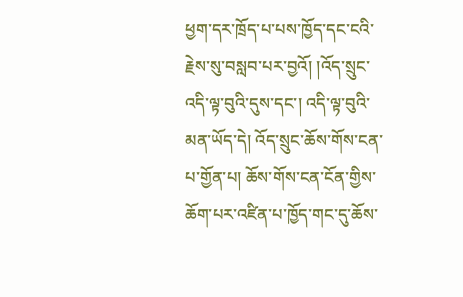ཕྱག་དར་ཁྲོད་པ་པས་ཁྱོད་དང་ངའི་རྗེས་སུ་བསླབ་པར་བྱའོ། །འོད་སྲུང་འདི་ལྟ་བུའི་དུས་དང་། འདི་ལྟ་བུའི་མན་ཡོད་དེ། འོད་སྲུང་ཆོས་གོས་ངན་པ་གྱོན་པ། ཆོས་གོས་ངན་ངོན་གྱིས་ཆོག་པར་འཛིན་པ་ཁྱོད་གང་དུ་ཆོས་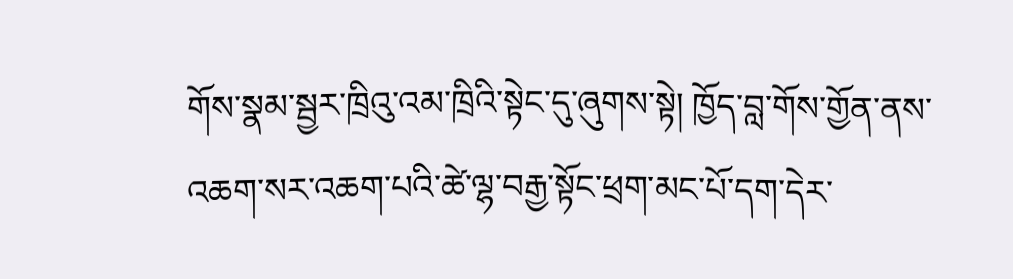གོས་སྣམ་སྦྱར་ཁྲིའུ་འམ་ཁྲིའི་སྟེང་དུ་ཞུགས་སྟེ། ཁྱོད་བླ་གོས་གྱོན་ནས་འཆག་སར་འཆག་པའི་ཚེ་ལྷ་བརྒྱ་སྟོང་ཕྲག་མང་པོ་དག་དེར་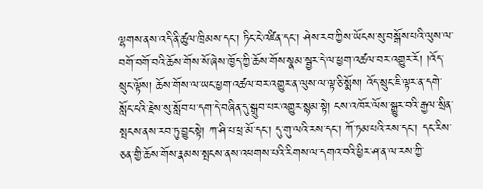ལྷགས་ནས་འདི་ནི་ཚུལ་ཁྲིམས་དང་། ཏིང་ངེ་འཛིན་དང་། ཤེས་རབ་ཀྱིས་ཡོངས་སུ་བསྒོས་པའི་ལུས་ལ་བགོ་བགོ་བའི་ཆོས་གོས་སོ་ཞེས་ཁྱོད་ཀྱི་ཆོས་གོས་སྣམ་སྦྱར་དེ་ལ་ཕྱག་འཚལ་བར་འགྱུར་རོ། །འོད་སྲུང་ལྟོས། ཆོས་གོས་ལ་ཡང་ཕྱག་འཚལ་བར་འགྱུར་ན་ལུས་ལ་ལྟ་ཅི་སྨོས། འོད་སྲུང་ཇི་ལྟར་ན་དགེ་སློང་ངའི་རྗེས་སུ་སློབ་པ་དག་དེ་བཞིན་དུ་སྒྲུབ་པར་འགྱུར་སྙམ་སྟེ། ངས་འཁོར་ལོས་སྒྱུར་བའི་རྒྱལ་སྲིན་སྤངས་ནས་རབ་ཏུ་བྱུང་སྟེ། ཀ་ཤི་པ་ཕྲ་མོ་དང་། དུ་གུ་ལའི་རས་དང་། ཀོ་ཏམ་པའི་རས་དང་། དང་རིས་ཅན་གྱི་ཆོས་གོས་རྣམས་སྤངས་ནས་འཕགས་པའི་རིགས་ལ་དགའ་བའི་ཕྱིར་ཤ་ན་ལ་རས་ཀྱི་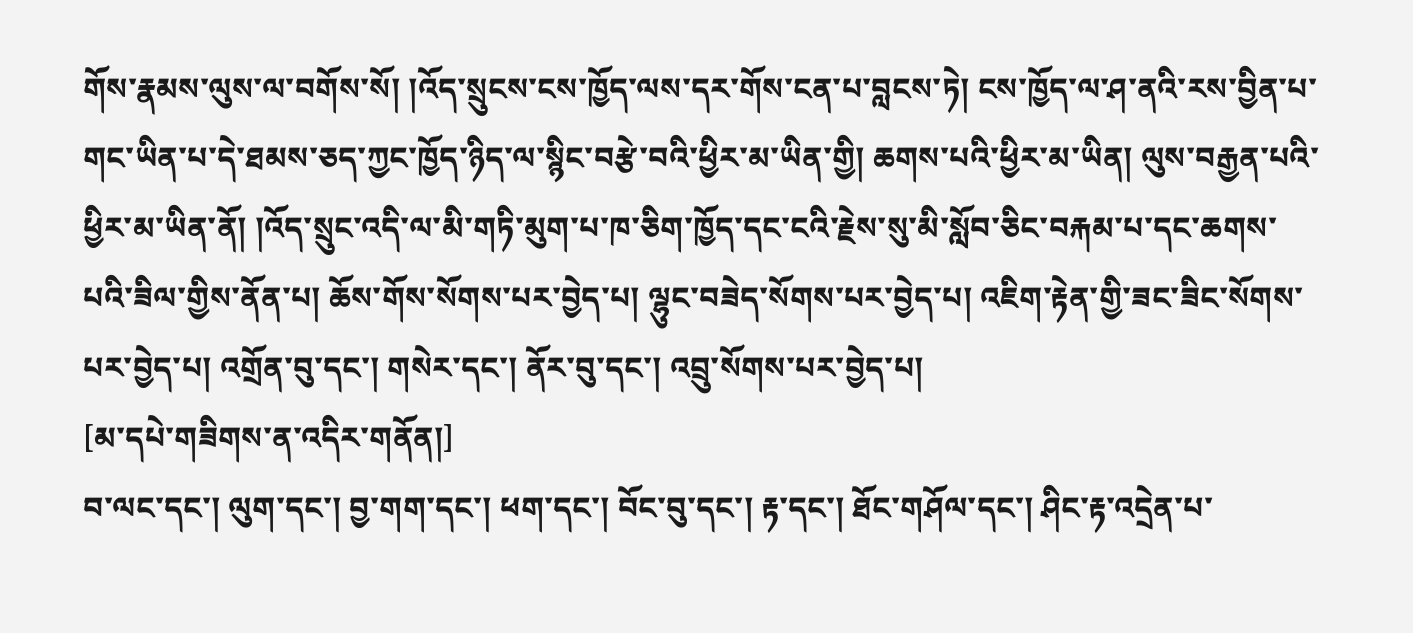གོས་རྣམས་ལུས་ལ་བགོས་སོ། །འོད་སྲུངས་ངས་ཁྱོད་ལས་དར་གོས་ངན་པ་བླངས་ཏེ། ངས་ཁྱོད་ལ་ཤ་ནའི་རས་བྱིན་པ་གང་ཡིན་པ་དེ་ཐམས་ཅད་ཀྱང་ཁྱོད་ཉིད་ལ་སྙིང་བརྩེ་བའི་ཕྱིར་མ་ཡིན་གྱི། ཆགས་པའི་ཕྱིར་མ་ཡིན། ལུས་བརྒྱན་པའི་ཕྱིར་མ་ཡིན་ནོ། །འོད་སྲུང་འདི་ལ་མི་གཏི་མུག་པ་ཁ་ཅིག་ཁྱོད་དང་ངའི་རྗེས་སུ་མི་སློབ་ཅིང་བརྐམ་པ་དང་ཆགས་པའི་ཟིལ་གྱིས་ནོན་པ། ཆོས་གོས་སོགས་པར་བྱེད་པ། ལྷུང་བཟེད་སོགས་པར་བྱེད་པ། འཇིག་རྟེན་གྱི་ཟང་ཟིང་སོགས་པར་བྱེད་པ། འགྲོན་བུ་དང་། གསེར་དང་། ནོར་བུ་དང་། འབྲུ་སོགས་པར་བྱེད་པ།
[མ་དཔེ་གཟིགས་ན་འདིར་གནོན།]
བ་ལང་དང་། ལུག་དང་། བྱ་གག་དང་། ཕག་དང་། བོང་བུ་དང་། རྟ་དང་། ཐོང་གཤོལ་དང་། ཤིང་རྟ་འདྲེན་པ་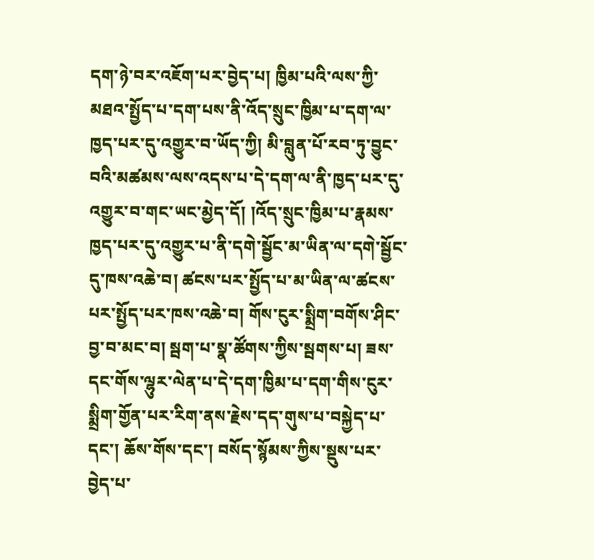དག་ཉེ་བར་འཇོག་པར་བྱེད་པ། ཁྱིམ་པའི་ལས་ཀྱི་མཐའ་སྤྱོད་པ་དག་པས་ནི་འོད་སྲུང་ཁྱིམ་པ་དག་ལ་ཁྱད་པར་དུ་འགྱུར་བ་ཡོད་ཀྱི། མི་བླུན་པོ་རབ་ཏུ་བྱུང་བའི་མཚམས་ལས་འདས་པ་དེ་དག་ལ་ནི་ཁྱད་པར་དུ་འགྱུར་བ་གང་ཡང་མྱེད་དོ། །འོད་སྲུང་ཁྱིམ་པ་རྣམས་ཁྱད་པར་དུ་འགྱུར་པ་ནི་དགེ་སྦྱོང་མ་ཡིན་ལ་དགེ་སྦྱོང་དུ་ཁས་འཆེ་བ། ཚངས་པར་སྤྱོད་པ་མ་ཡིན་ལ་ཚངས་པར་སྤྱོད་པར་ཁས་འཆེ་བ། གོས་ངུར་སྨྲིག་བགོས་ཤིང་བྱ་བ་མང་བ། སྦག་པ་སྣ་ཚོགས་ཀྱིས་སྦགས་པ། ཟས་དང་གོས་ལྷུར་ལེན་པ་དེ་དག་ཁྱིམ་པ་དག་གིས་ངུར་སྨྲིག་གྱོན་པར་རིག་ནས་རྗེས་དད་གུས་པ་བསྐྱེད་པ་དང་། ཆོས་གོས་དང་། བསོད་སྙོམས་ཀྱིས་སྡུས་པར་བྱེད་པ་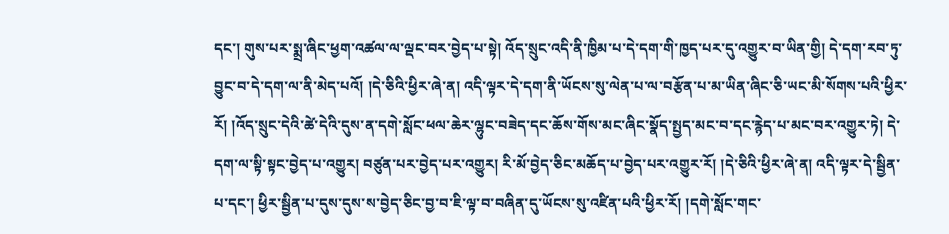དང་། གུས་པར་སྨྲ་ཞིང་ཕྱག་འཚལ་ལ་ལྡང་བར་བྱེད་པ་སྟེ། འོད་སྲུང་འདི་ནི་ཁྱིམ་པ་དེ་དག་གི་ཁྱད་པར་དུ་འགྱུར་བ་ཡིན་གྱི། དེ་དག་རབ་ཏུ་བྱུང་བ་དེ་དག་ལ་ནི་མེད་པའོ། །དེ་ཅིའི་ཕྱིར་ཞེ་ན། འདི་ལྟར་དེ་དག་ནི་ཡོངས་སུ་ལེན་པ་ལ་བརྩོན་པ་མ་ཡིན་ཞིང་ཅི་ཡང་མི་སོགས་པའི་ཕྱིར་རོ། །འོད་སྲུང་དེའི་ཚེ་དེའི་དུས་ན་དགེ་སློང་ཕལ་ཆེར་ལྷུང་བཟེད་དང་ཆོས་གོས་མང་ཞིང་སྣོད་སྤྱད་མང་བ་དང་རྙེད་པ་མང་བར་འགྱུར་ཏེ། དེ་དག་ལ་སྟི་སྟང་བྱེད་པ་འགྱུར། བཙུན་པར་བྱེད་པར་འགྱུར། རི་མོ་བྱེད་ཅིང་མཆོད་པ་བྱེད་པར་འགྱུར་རོ། །དེ་ཅིའི་ཕྱིར་ཞེ་ན། འདི་ལྟར་དེ་སྦྱིན་པ་དང་། ཕྱིར་སྦྱིན་པ་དུས་དུས་ས་བྱེད་ཅིང་བྱ་བ་ཇི་ལྟ་བ་བཞིན་དུ་ཡོངས་སུ་འཛིན་པའི་ཕྱིར་རོ། །དགེ་སློང་གང་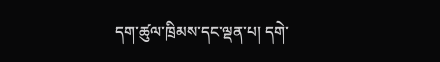དག་ཚུལ་ཁྲིམས་དང་ལྡན་པ། དགེ་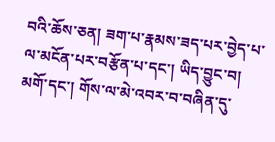བའི་ཆོས་ཅན། ཟག་པ་རྣམས་ཟད་པར་བྱེད་པ་ལ་མངོན་པར་བརྩོན་པ་དང་། ཡིད་བྱུང་བ། མགོ་དང་། གོས་ལ་མེ་འབར་བ་བཞིན་དུ་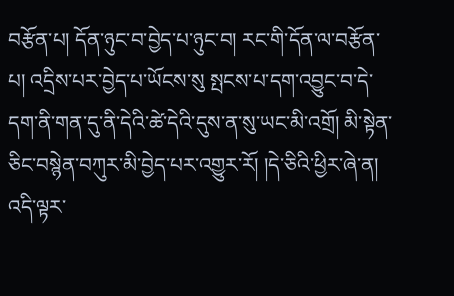བརྩོན་པ། དོན་ཉུང་བ་བྱེད་པ་ཉུང་བ། རང་གི་དོན་ལ་བརྩོན་པ། འདྲིས་པར་བྱེད་པ་ཡོངས་སུ སྤངས་པ་དག་འབྱུང་བ་དེ་དག་ནི་གན་དུ་ནི་དེའི་ཚེ་དེའི་དུས་ན་སུ་ཡང་མི་འགྲོ། མི་སྟེན་ཅིང་བསྙེན་བཀུར་མི་བྱེད་པར་འགྱུར་རོ། །དེ་ཅིའི་ཕྱིར་ཞེ་ན། འདི་ལྟར་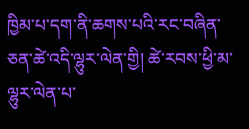ཁྱིམ་པ་དག་ནི་ཆགས་པའི་རང་བཞིན་ཅན་ཚེ་འདི་ལྷུར་ལེན་གྱི། ཚེ་རབས་ཕྱི་མ་ལྷུར་ལེན་པ་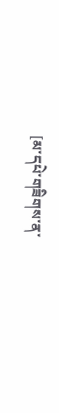[མ་དཔེ་གཟིགས་ན་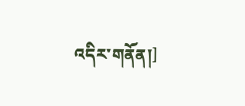འདིར་གནོན།]